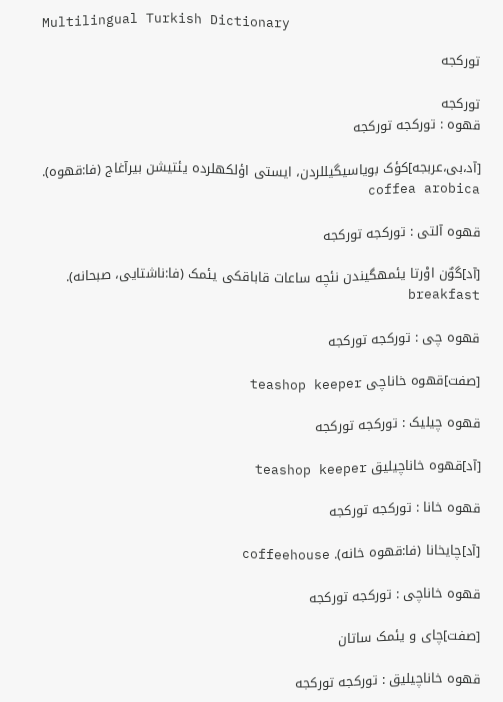Multilingual Turkish Dictionary

تورکجه

تورکجه
قهوه : تورکجه تورکجه

[آد،بی،عربجه]کؤک بویاسیگیللردن، ایستی اؤلکهلرده یئتیشن بیرآغاج (فا:قهوه). coffea arobica

قهوه آلتی : تورکجه تورکجه

[آد]گوٌن اوْرتا یئمهگیندن نئچه ساعات قاباقکی یئمک (فا:ناشتایی، صبحانه). breakfast

قهوه چی : تورکجه تورکجه

[صفت]قهوه خاناچی teashop keeper

قهوه چیلیک : تورکجه تورکجه

[آد]قهوه خاناچیلیق teashop keeper

قهوه خانا : تورکجه تورکجه

[آد]چایخانا (فا:قهوه خانه). coffeehouse

قهوه خاناچی : تورکجه تورکجه

[صفت]چای و یئمک ساتان

قهوه خاناچیلیق : تورکجه تورکجه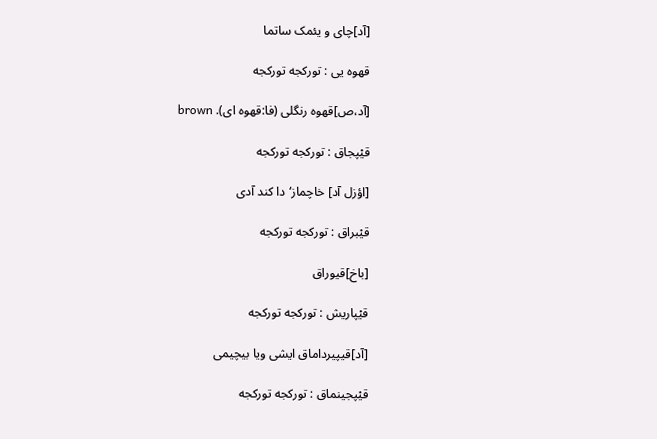[آد]چای و یئمک ساتما

قهوه یی : تورکجه تورکجه

[آد،ص]قهوه رنگلی (فا:قهوه ای). brown

قیْپجاق : تورکجه تورکجه

[اؤزل آد] خاچماز‘دا کند آدی

قیْبراق : تورکجه تورکجه

[باخ]قیوراق

قیْپاریش : تورکجه تورکجه

[آد]قیپیرداماق ایشی ویا بیچیمی

قیْپجینماق : تورکجه تورکجه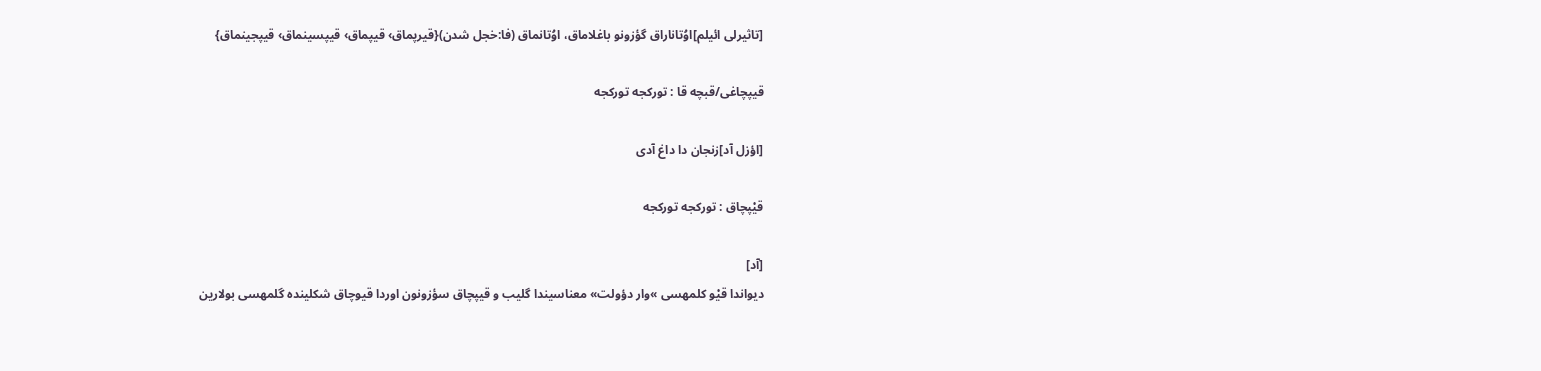[تاثیرلی ائیلم]اوُتاناراق گؤزونو باغلاماق، اوُتانماق (فا:خجل شدن){قیرپماق› قیپماق› قیپسینماق› قیپجینماق}

قیپچاغی/قبچه قا : تورکجه تورکجه

[اؤزل آد]زنجان دا داغ آدی

قیْپچاق : تورکجه تورکجه

[آد]
دیواندا قیْو کلمهسی »وار دؤولت» معناسیندا گلیب و قیپچاق سؤزونون اوردا قیوچاق شکلینده گلمهسی بولارین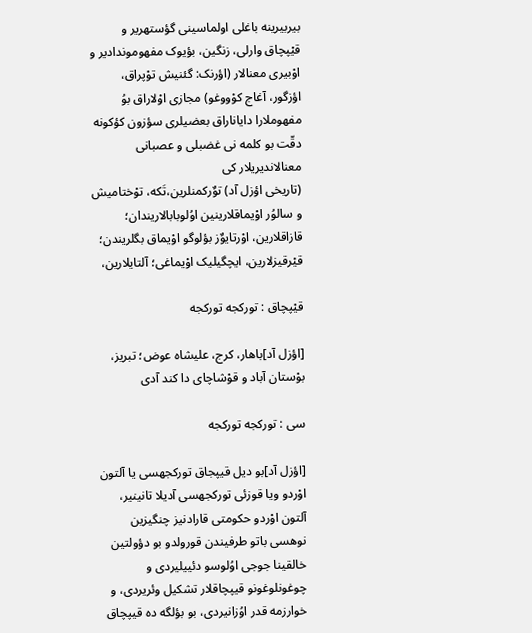بیربیرینه باغلی اولماسینی گؤستهریر و قیْپچاق وارلی، زنگین، بؤیوک مفهوموندادیر و اوْبیری معنالار (اؤرنک: گئنیش توْپراق، اؤزگور، آغاج کوْووغو) مجازی اوْلاراق بوُ مفهوملارا دایاناراق بعضیلری سؤزون کؤکونه دقّت بو کلمه نی غضبلی و عصبانی معنالاندیریلار کی
(تاریخی اؤزل آد) توٌرکمنلرین،تَکه، توْختامیش و سالوُر اوْیماقلارینین اوُلوبابالاریندان؛ قازاقلارین، اوْرتایوٌز بؤلوگو اوْیماق بگلریندن؛ قیْرقیزلارین، ایچگیلیک اوْیماغی؛ آلتایلارین،

قیْپچاق : تورکجه تورکجه

[اؤزل آد]باهار، کرج، علیشاه عوض؛ تبریز، بوْستان آباد و قوْشاچای دا کند آدی

سی : تورکجه تورکجه

[اؤزل آد]بو دیل قیپجاق تورکجهسی یا آلتون اوْردو ویا قوزئی تورکجهسی آدیلا تانینیر، آلتون اوْردو حکومتی قارادنیز چنگیزین نوهسی باتو طرفیندن قورولدو بو دؤولتین خالقینا جوجی اوُلوسو دئییلیردی و چوغونلوغونو قیپچاقلار تشکیل وئریردی، و خوارزمه قدر اوُزانیردی، بو بؤلگه ده قیپچاق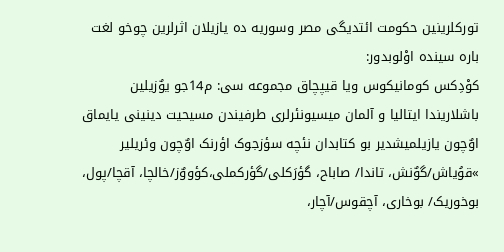تورکلرینین حکومت ائتدیگی مصر وسوریه ده یازیلان اثرلرین چوخو لغت باره سینده اوْلوبدور:
کوْدِکس کومانیکوس ویا قیپچاق مجموعه سی: م14جو یوٌزیلین باشلاریندا ایتالیا و آلمان میسیونئرلری طرفیندن مسیحیت دینینی یایماق اوٌچون یازیلمیشدیر بو کتابدان نئچه سؤزجوک اؤرنک اوٌچون وئریلیر »قوُیاش/گوٌنش، تاندا/ صاباح، گؤرَکلی/گؤرکملی،کؤووٌز/خالچا، آقچا/پول، بوخوریک/ بوخاری، آچقوس/آچار،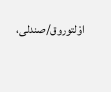اوْلتوروق/صندلی،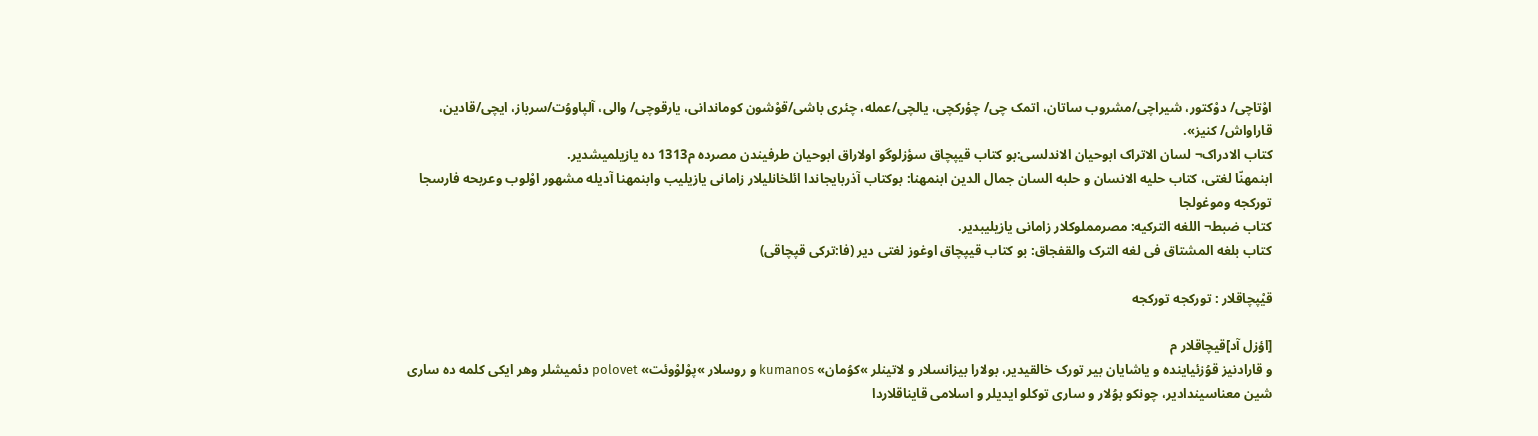اوْتاچی/ دوْکتور، شیراچی/مشروب ساتان، اتمک چی/ چؤرکچی، یالچی/عمله، چئری باشی/قوْشون کوماندانی، یارقوچی/ والی، آلپاووُت/سرباز، ایچی/قادین، قاراواش/ کنیز».
کتاب الادراک¬ لسان الاتراک ابوحیان الاندلسی:بو کتاب قیپچاق سؤزلوگو اولاراق ابوحیان طرفیندن مصرده م1313 ده یازیلمیشدیر.
ابنمهنّا لغتی، کتاب حلیه الانسان و حلبه السان جمال الدین ابنمهنا: بوکتاب آذربایجاندا ائلخانلیلار زامانی یازیلیب وابنمهنا آدیله مشهور اوْلوب وعربحه فارسجا تورکجه وموغولجا
کتاب ضبط¬ اللغه الترکیه: مصرمملوکلار زامانی یازیلیبدیر.
کتاب بلغه المشتاق فی لغه الترک والقفجاق: بو کتاب قیپچاق اوغوز لغتی دیر (فا:ترکی قپچاقی)

قیْپچاقلار : تورکجه تورکجه

[اؤزل آد]قیچاقلار م
و قارادنیز قوُزئیاینده و یاشایان بیر تورک خالقیدیر، بولارا بیزانسلا‌ر و لاتینلر »کوُمان» kumanos و روسلار »پوْلوْوئت» polovet دئمیشلر وهر ایکی کلمه ده ساری شین معناسیندادیر، چونکو بوُلار و ساری توکلو ایدیلر و اسلامی قایناقلاردا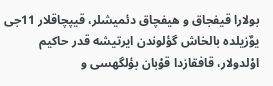بولارا قیفجاق و هیفچاق دئمیشلر، قیپچاقلار 11جی یوٌزیلده بالخاش گؤلوندن ایرتیشه قدر حاکیم اوْلدولار، قافقازدا قوْبان بؤلگهسی و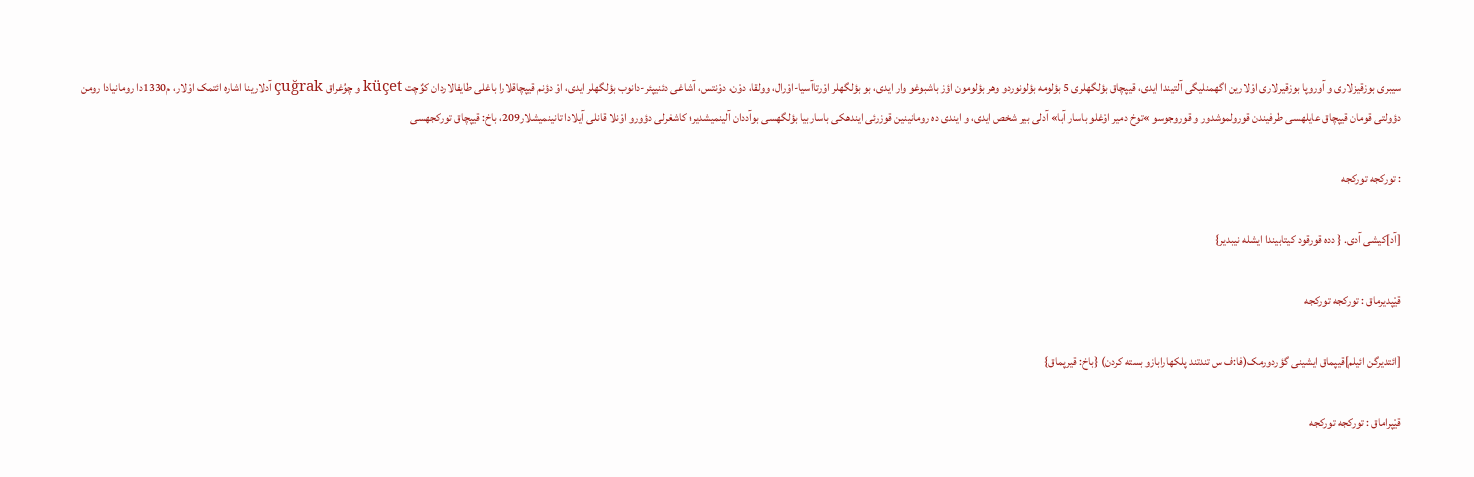سیبری بوزقیزلاری و آوروپا بوزقیرلاری اوْلارین اگهمنلیگی آلتیندا ایدی، قیپچاق بؤلگهلری 5 بؤلومه بؤلونوردو وهر بؤلومون اؤز باشبوغو وار ایدی، بو بؤلگهلر اوْرتاآسیا-اوْرال، وولقا، دوْن، دوْنتس، آشاغی دئنیپئر-دانوب بؤلگهلر ایدی، اوْ دؤنم قیپچاقلارا باغلی طایفالاردان کوٌچت küçet و چوُغراق çuğrak آدلارینا اشاره ائتمک اوْلار، م1330دا رومانیادا رومن دؤولتی قومان قیپچاق عایلهسی طرفیندن قورولموشدور و قوروجوسو »توخ دمیر اوْغلو باسار آبا» آدلی بیر شخص ایدی، و ایندی ده رومانینین قوزرئی ایندهکی باساربیا بؤلگهسی بوآددان آلینمیشدیر؛ کاشغرلی دؤورو اوْنلا قانلی آیلادا تانینمیشلار209، باخ: قیپچاق تورکجهسی

: تورکجه تورکجه

[آد]کیشی آدی. { دده قورقود کیتابیندا ایشله نیبدیر}

قیْپدیرماق : تورکجه تورکجه

[ائتدیرگن ائیلم]قیپماق ایشینی گؤردورمک(فا:ف س تندتند پلکهارابازو بسته کردن) {باخ: قیرپماق}

قیْپراماق : تورکجه تورکجه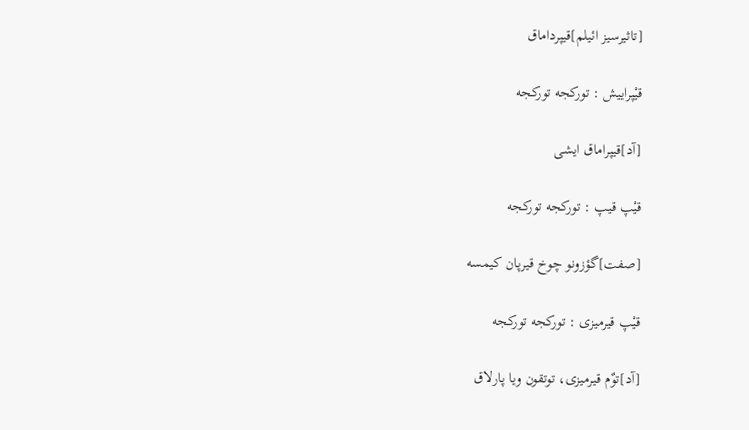[تاثیرسیز ائیلم]قیپرداماق

قیْپراییش : تورکجه تورکجه

[آد]قیپراماق ایشی

قیْپ قیپ : تورکجه تورکجه

[صفت]گؤزونو چوخ قیرپان کیمسه

قیْپ قیرمیزی : تورکجه تورکجه

[آد]توٌم قیرمیزی، توتقون ویا پارلاق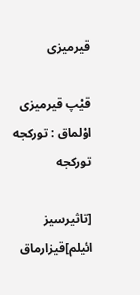قیرمیزی

قیْپ قیرمیزی اوْلماق : تورکجه تورکجه

[تاثیرسیز ائیلم]قیزارماق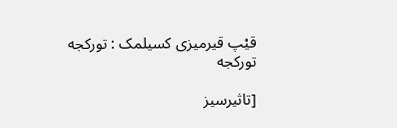قیْپ قیرمیزی کسیلمک : تورکجه تورکجه

[تاثیرسیز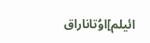ائیلم]اوُتاناراق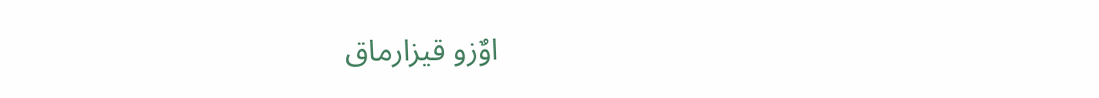اوٌزو قیزارماق